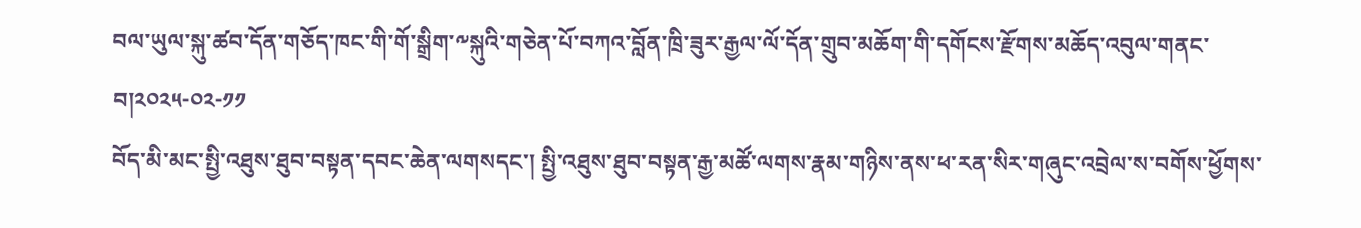བལ་ཡུལ་སྐུ་ཚབ་དོན་གཅོད་ཁང་གི་གོ་སྒྲིག་༸སྐུའི་གཅེན་པོ་བཀའ་བློན་ཁྲི་ཟུར་རྒྱལ་ལོ་དོན་གྲུབ་མཆོག་གི་དགོངས་རྫོགས་མཆོད་འབུལ་གནང་བ།༢༠༢༥-༠༢-༡༡
བོད་མི་མང་སྤྱི་འཐུས་ཐུབ་བསྟན་དབང་ཆེན་ལགསདང་། སྤྱི་འཐུས་ཐུབ་བསྟན་རྒྱ་མཚོ་ལགས་རྣམ་གཉིས་ནས་ཕ་རན་སིར་གཞུང་འབྲེལ་ས་བགོས་ཕྱོགས་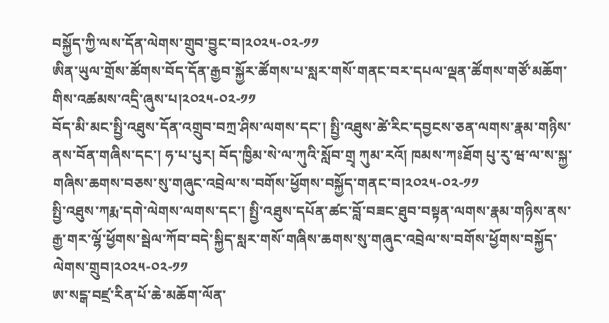བསྐྱོད་ཀྱི་ལས་དོན་ལེགས་གྲུབ་བྱུང་བ།༢༠༢༥-༠༢-༡༡
ཨིན་ཡུལ་གྲོས་ཚོགས་བོད་དོན་རྒྱབ་སྐྱོར་ཚོགས་པ་སླར་གསོ་གནང་བར་དཔལ་ལྡན་ཚོགས་གཙོ་མཆོག་གིས་འཚམས་འདྲི་ཞུས་པ།༢༠༢༥-༠༢-༡༡
བོད་མི་མང་སྤྱི་འཐུས་དོན་འགྲུབ་བཀྲ་ཤིས་ལགས་དང་། སྤྱི་འཐུས་ཚེ་རིང་དབྱངས་ཅན་ལགས་རྣམ་གཉིས་ནས་བོན་གཞིས་དང་། ཧ་པ་པུར། བོད་ཁྱིམ་སེ་ལ་ཀུའི་སློབ་གྲྭ ཀུམ་རའོ། ཁམས་ཀཿཐོག པུ་རུ་ཝ་ལ་ས་སྐྱ་གཞིས་ཆགས་བཅས་སུ་གཞུང་འབྲེལ་ས་བགོས་ཕྱོགས་བསྐྱོད་གནང་བ།༢༠༢༥-༠༢-༡༡
སྤྱི་འཐུས་ཀརྨ་དགེ་ལེགས་ལགས་དང་། སྤྱི་འཐུས་དཔོན་ཚང་བློ་བཟང་ཐུབ་བསྟན་ལགས་རྣམ་གཉིས་ནས་རྒྱ་གར་ལྷོ་ཕྱོགས་སྦེལ་ཀོབ་བདེ་སྐྱིད་སླར་གསོ་གཞིས་ཆགས་སུ་གཞུང་འབྲེལ་ས་བགོས་ཕྱོགས་བསྐྱོད་ལེགས་གྲུབ།༢༠༢༥-༠༢-༡༡
ཨ་སངྒ་བཛྲ་རིན་པོ་ཆེ་མཆོག་ལོན་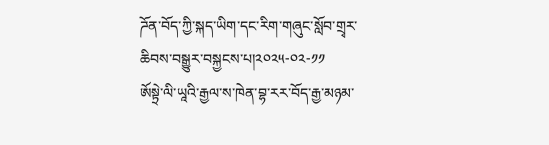ཌོན་བོད་ཀྱི་སྐད་ཡིག་དང་རིག་གཞུང་སློབ་གྲྭར་ཆིབས་བསྒྱུར་བསྐྱངས་པ།༢༠༢༥-༠༢-༡༡
ཨོསྟྲེ་ལི་ཡཱའི་རྒྱལ་ས་ཁེན་བྷ་རར་བོད་རྒྱ་མཉམ་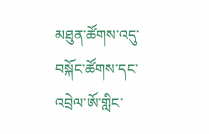མཐུན་ཚོགས་འདུ་བསྐོང་ཚོགས་དང་འབྲེལ་ཨོ་གླིང་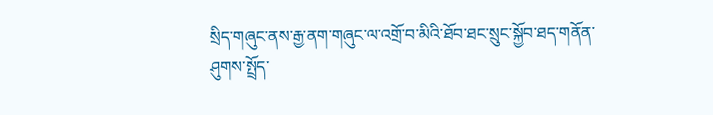སྲིད་གཞུང་ནས་རྒྱ་ནག་གཞུང་ལ་འགྲོ་བ་མིའི་ཐོབ་ཐང་སྲུང་སྐྱོབ་ཐད་གནོན་ཤུགས་སྤྲོད་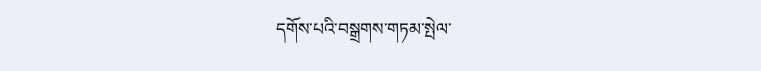དགོས་པའི་བསྒྲགས་གཏམ་སྤེལ་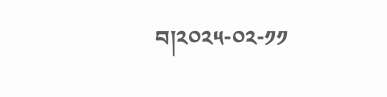བ།༢༠༢༥-༠༢-༡༡